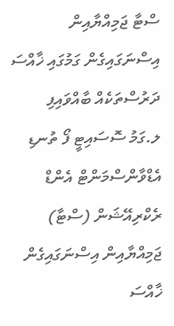ސްޓާ ޖަމިއްޔާއިން އިސްނަގައިގެން ގަމުގައި ޚާއްސަ ދަރުސްތަކެއް ބާއްވައިފި
ލ.ގަމު ސޮސައިޓީ ފޯ ތުނޑި އެޑްވާންސްމަންޓް އެންޑް ރެކްރިއޭޝަން (ސްޓާ) ޖަމިއްޔާއިން އިސްނަގައިގެން ޚާއްސަ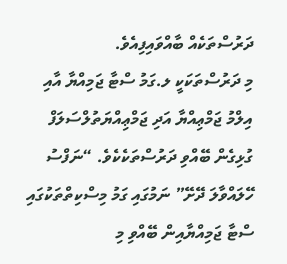ދަރުސްތަކެއް ބާއްވައިފިއެވެ.
މި ދަރުސްތަކަކީ ލ.ގަމު ސްޓާ ޖަމިއްޔާ އާއި އިލްމު ޖަމްޢިއްޔާ އަދި ޖަމްޢިއްޔަތުލްސަލަފް ގުޅިގެން ބޭއްވި ދަރުސްތަކެކެވެ. “ނަފްސު ހޭލައްވާލަ ދޭށޭ” ނަމުގައި ގަމު މިސްކިތްތަކުގައި ސްޓާ ޖަމިއްޔާއިން ބޭއްވި މި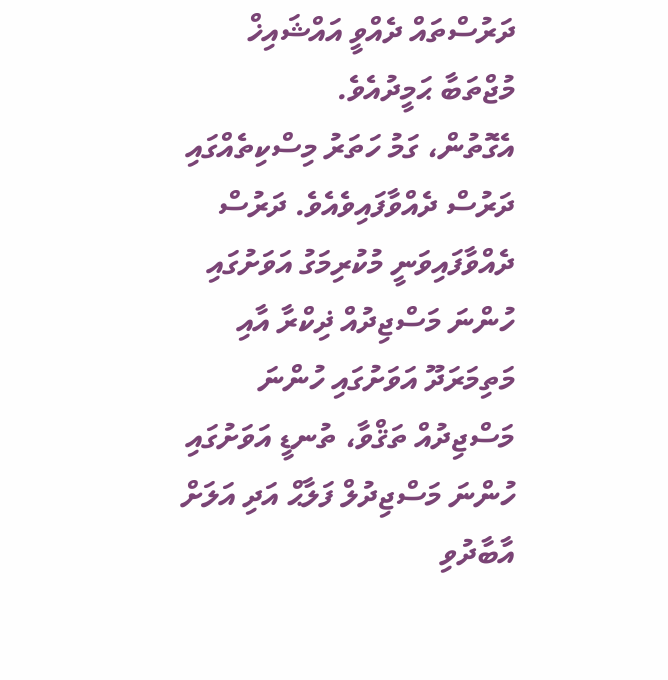ދަރުސްތައް ދެއްވީ އައްޝައިޚް މުޖްތަބާ ޙަމީދުއެވެ.
އެގޮތުން، ގަމު ހަތަރު މިސްކިތެއްގައި ދަރުސް ދެއްވާފައިވެއެވެ. ދަރުސް ދެއްވާފައިވަނީ މުކުރިމަގު އަވަށުގައި ހުންނަ މަސްޖިދުއް ޛިކްރާ އާއި މަތިމަރަދޫ އަވަށުގައި ހުންނަ މަސްޖިދުއް ތަޤްވާ، ތުނޑީ އަވަށުގައި ހުންނަ މަސްޖިދުލް ފަލާޙް އަދި އަލަށް އާބާދުވި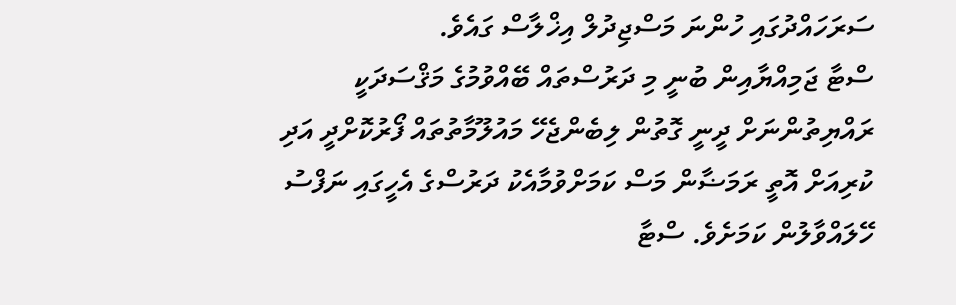ސަރަހައްދުގައި ހުންނަ މަސްޖިދުލް އިޚްލާސް ގައެވެ.
ސްޓާ ޖަމިއްޔާއިން ބުނީ މި ދަރުސްތައް ބޭއްވުމުގެ މަޤްސަދަކީ ރައްޔިތުންނަށް ދީނީ ގޮތުން ލިބެންޖެހޭ މައުލޫމާތުތައް ފޯރުކޮށްދީ އަދި ކުރިއަށް އޮތީ ރަމަޟާން މަސް ކަމަށްވުމާއެކު ދަރުސްގެ އެހީގައި ނަފްސު ހޭލައްވާލުން ކަމަށެވެ. ސްޓާ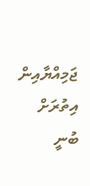ޖަމިއްޔާއިން އިތުރަށް ބުނީ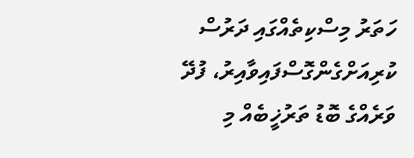ހަތަރު މިސްކިތެއްގައި ދަރުސް ކުރިއަށްގެންގޮސްފައިވާއިރު، ފުދޭ ވަރެއްގެ ބޮޑު ތަރުޚީބެއް މި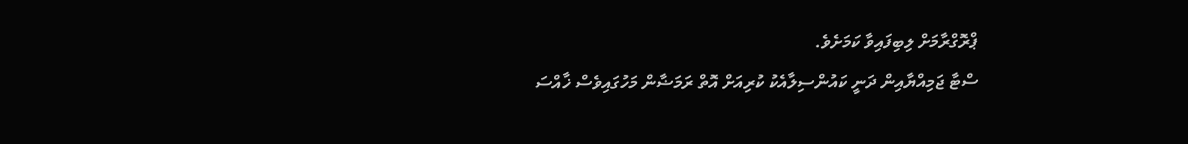ޕްރޮގްރާމަށް ލިބިފައިވާ ކަމަށެވެ.
ސްޓާ ޖަމިއްޔާއިން ދަނީ ކައުންސިލާއެކު ކުރިއަށް އޮތް ރަމަޟާން މަހުގައިވެސް ޚާއްސަ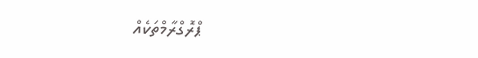ޕްރޮގްރާމްތަކެއް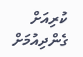ކުރިއަށް ގެންދިއުމަށް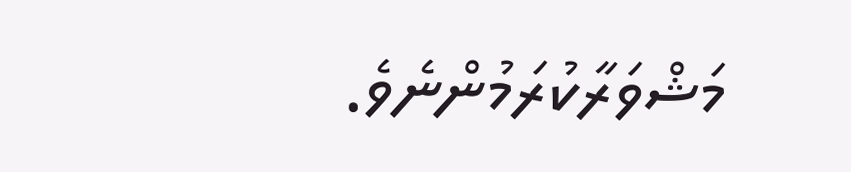މަޝްވަރާކުރަމުންނެވެ.